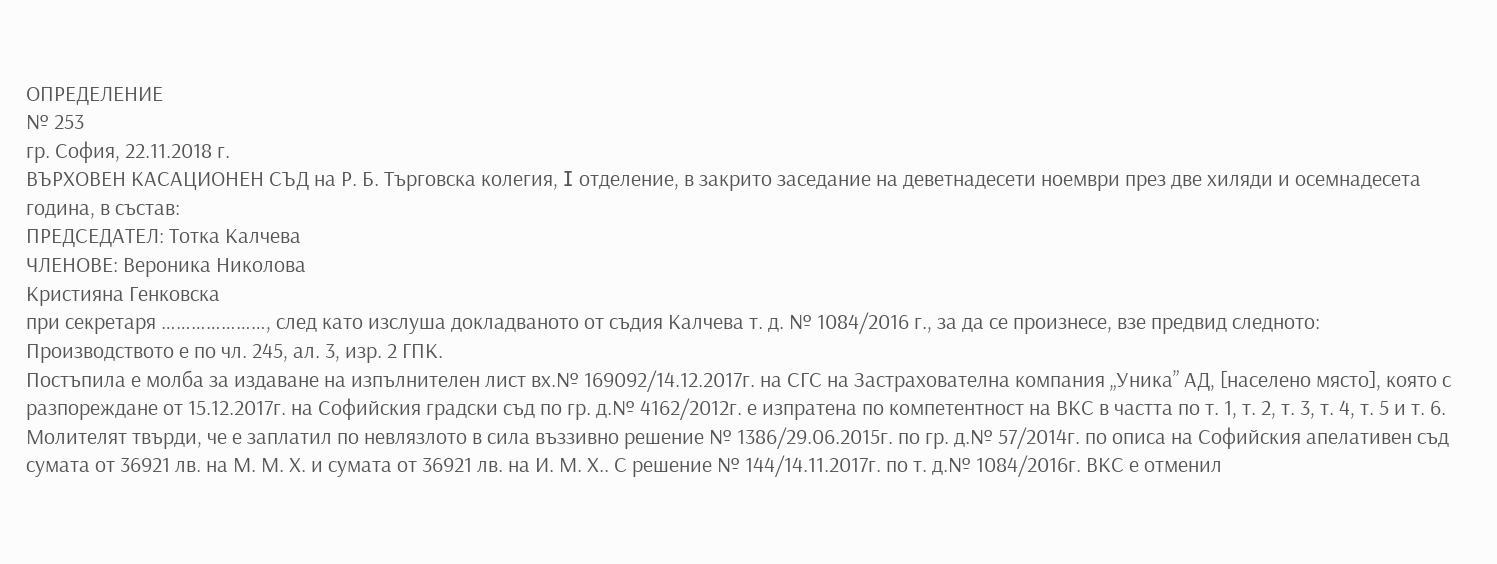ОПРЕДЕЛЕНИЕ
№ 253
гр. София, 22.11.2018 г.
ВЪРХОВЕН КАСАЦИОНЕН СЪД на Р. Б. Търговска колегия, I отделение, в закрито заседание на деветнадесети ноември през две хиляди и осемнадесета година, в състав:
ПРЕДСЕДАТЕЛ: Тотка Калчева
ЧЛЕНОВЕ: Вероника Николова
Кристияна Генковска
при секретаря …………………, след като изслуша докладваното от съдия Калчева т. д. № 1084/2016 г., за да се произнесе, взе предвид следното:
Производството е по чл. 245, ал. 3, изр. 2 ГПК.
Постъпила е молба за издаване на изпълнителен лист вх.№ 169092/14.12.2017г. на СГС на Застрахователна компания „Уника” АД, [населено място], която с разпореждане от 15.12.2017г. на Софийския градски съд по гр. д.№ 4162/2012г. е изпратена по компетентност на ВКС в частта по т. 1, т. 2, т. 3, т. 4, т. 5 и т. 6.
Молителят твърди, че е заплатил по невлязлото в сила въззивно решение № 1386/29.06.2015г. по гр. д.№ 57/2014г. по описа на Софийския апелативен съд сумата от 36921 лв. на М. М. Х. и сумата от 36921 лв. на И. М. Х.. С решение № 144/14.11.2017г. по т. д.№ 1084/2016г. ВКС е отменил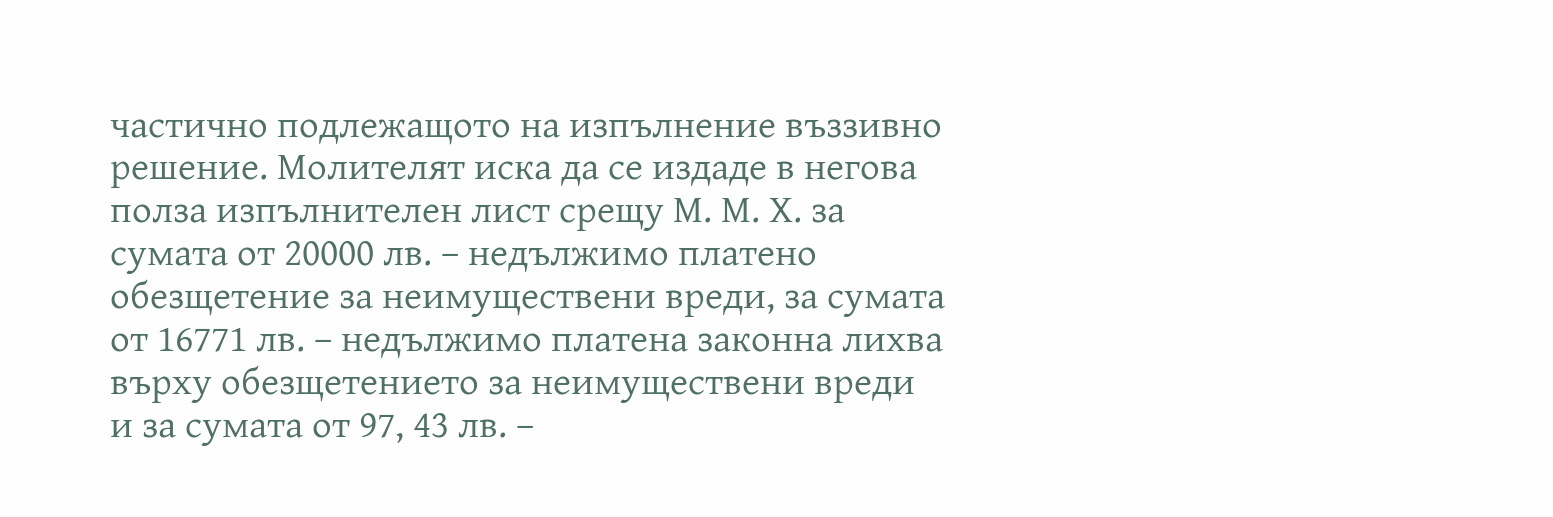частично подлежащото на изпълнение въззивно решение. Молителят иска да се издаде в негова полза изпълнителен лист срещу М. М. Х. за сумата от 20000 лв. – недължимо платено обезщетение за неимуществени вреди, за сумата от 16771 лв. – недължимо платена законна лихва върху обезщетението за неимуществени вреди и за сумата от 97, 43 лв. –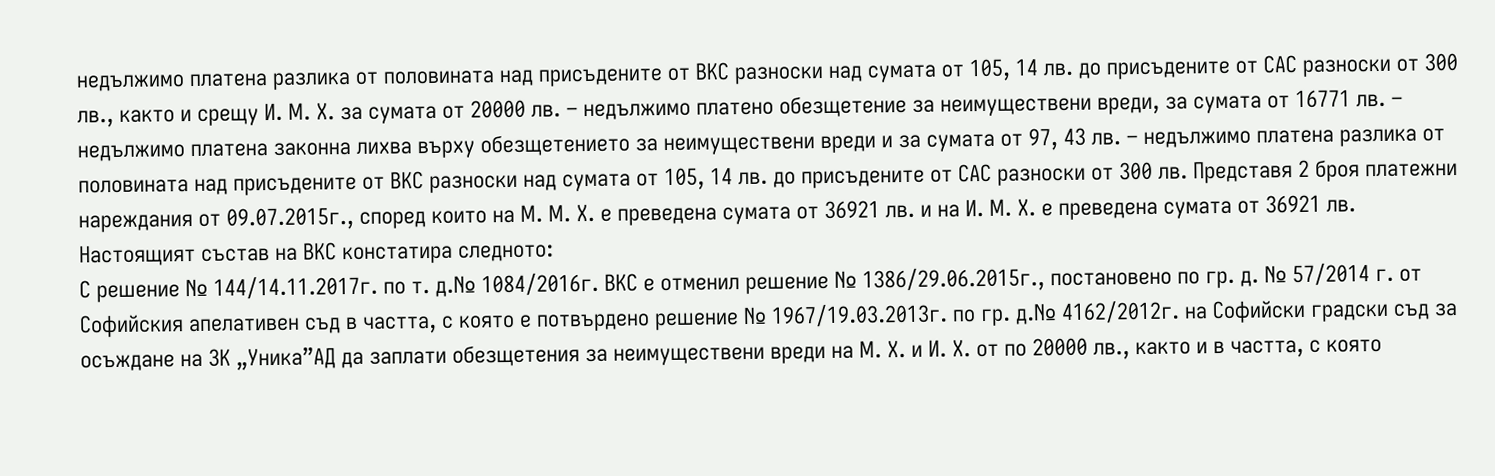недължимо платена разлика от половината над присъдените от ВКС разноски над сумата от 105, 14 лв. до присъдените от САС разноски от 300 лв., както и срещу И. М. Х. за сумата от 20000 лв. – недължимо платено обезщетение за неимуществени вреди, за сумата от 16771 лв. – недължимо платена законна лихва върху обезщетението за неимуществени вреди и за сумата от 97, 43 лв. – недължимо платена разлика от половината над присъдените от ВКС разноски над сумата от 105, 14 лв. до присъдените от САС разноски от 300 лв. Представя 2 броя платежни нареждания от 09.07.2015г., според които на М. М. Х. е преведена сумата от 36921 лв. и на И. М. Х. е преведена сумата от 36921 лв.
Настоящият състав на ВКС констатира следното:
С решение № 144/14.11.2017г. по т. д.№ 1084/2016г. ВКС е отменил решение № 1386/29.06.2015г., постановено по гр. д. № 57/2014 г. от Софийския апелативен съд в частта, с която е потвърдено решение № 1967/19.03.2013г. по гр. д.№ 4162/2012г. на Софийски градски съд за осъждане на ЗК „Уника”АД да заплати обезщетения за неимуществени вреди на М. Х. и И. Х. от по 20000 лв., както и в частта, с която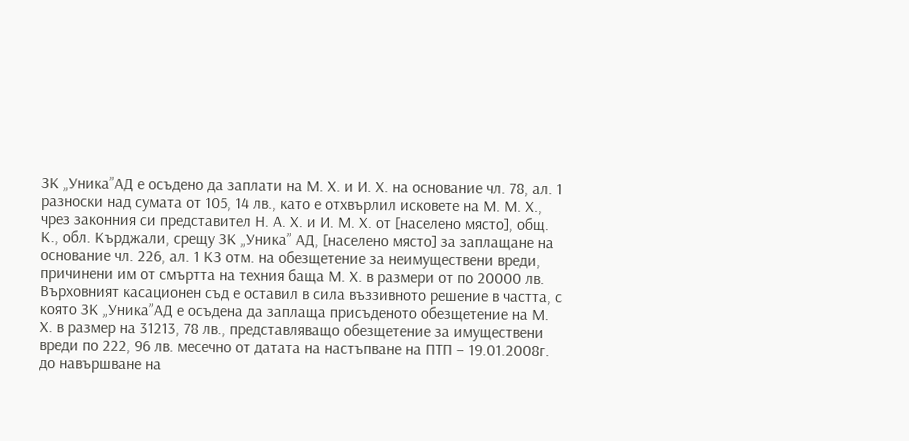ЗК „Уника”АД е осъдено да заплати на М. Х. и И. Х. на основание чл. 78, ал. 1 разноски над сумата от 105, 14 лв., като е отхвърлил исковете на М. М. Х., чрез законния си представител Н. А. Х. и И. М. Х. от [населено място], общ. К., обл. Кърджали, срещу ЗК „Уника” АД, [населено място] за заплащане на основание чл. 226, ал. 1 КЗ отм. на обезщетение за неимуществени вреди, причинени им от смъртта на техния баща М. Х. в размери от по 20000 лв.
Върховният касационен съд е оставил в сила въззивното решение в частта, с която ЗК „Уника”АД е осъдена да заплаща присъденото обезщетение на М. Х. в размер на 31213, 78 лв., представляващо обезщетение за имуществени вреди по 222, 96 лв. месечно от датата на настъпване на ПТП – 19.01.2008г. до навършване на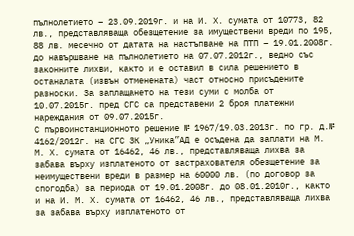пълнолетието – 23.09.2019г. и на И. Х. сумата от 10773, 82 лв., представляваща обезщетение за имуществени вреди по 195, 88 лв. месечно от датата на настъпване на ПТП – 19.01.2008г. до навършване на пълнолетието на 07.07.2012г., ведно със законните лихви, както и е оставил в сила решението в останалата (извън отменената) част относно присъдените разноски. За заплащането на тези суми с молба от 10.07.2015г. пред СГС са представени 2 броя платежни нареждания от 09.07.2015г.
С първоинстанционното решение № 1967/19.03.2013г. по гр. д.№ 4162/2012г. на СГС ЗК „Уника”АД е осъдена да заплати на М. М. Х. сумата от 16462, 46 лв., представляваща лихва за забава върху изплатеното от застрахователя обезщетение за неимуществени вреди в размер на 60000 лв. (по договор за спогодба) за периода от 19.01.2008г. до 08.01.2010г., както и на И. М. Х. сумата от 16462, 46 лв., представляваща лихва за забава върху изплатеното от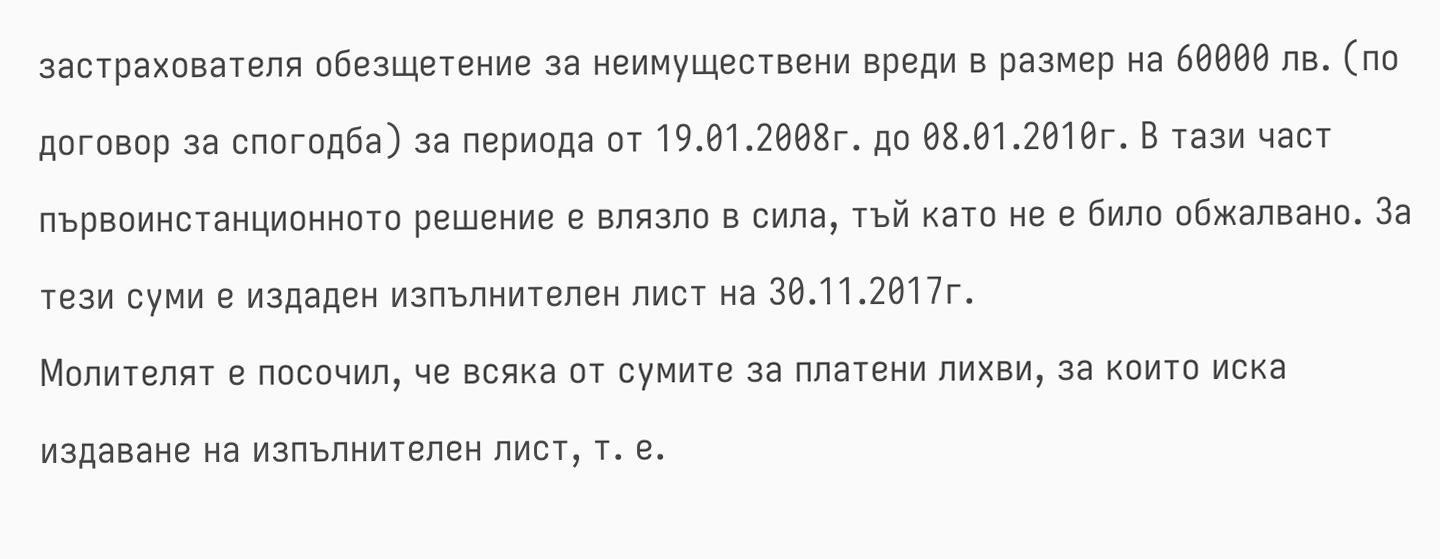застрахователя обезщетение за неимуществени вреди в размер на 60000 лв. (по договор за спогодба) за периода от 19.01.2008г. до 08.01.2010г. В тази част първоинстанционното решение е влязло в сила, тъй като не е било обжалвано. За тези суми е издаден изпълнителен лист на 30.11.2017г.
Молителят е посочил, че всяка от сумите за платени лихви, за които иска издаване на изпълнителен лист, т. е.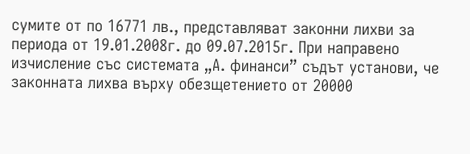сумите от по 16771 лв., представляват законни лихви за периода от 19.01.2008г. до 09.07.2015г. При направено изчисление със системата „А. финанси” съдът установи, че законната лихва върху обезщетението от 20000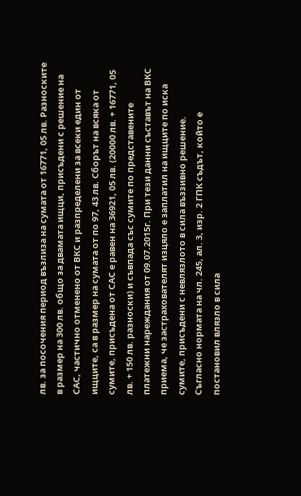лв. за посочения период възлиза на сумата от 16771, 05 лв. Разноските в размер на 300 лв. общо за двамата ищци, присъдени с решение на САС, частично отменено от ВКС и разпределени за всеки един от ищците, са в размер на сумата от по 97, 43 лв. Сборът на всяка от сумите, присъдена от САС е равен на 36921, 05 лв. (20000 лв. + 16771, 05 лв. + 150 лв. разноски) и съвпада със сумите по представените платежни нареждания от 09.07.2015г. При тези данни съставът на ВКС приема, че застрахователят изцяло е заплатил на ищците по иска сумите, присъдени с невлязлото в сила въззивно решение.
Съгласно нормата на чл. 245, ал. 3, изр. 2 ГПК съдът, който е постановил влязло в сила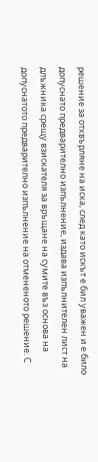решение за отхвърляне на иска, след като искът е бил уважен и е било допуснато предварително изпълнение, издава изпълнителен лист на длъжника срещу взискателя за връщане на сумите въз основа на допуснатото предварително изпълнение на отмененото решение. С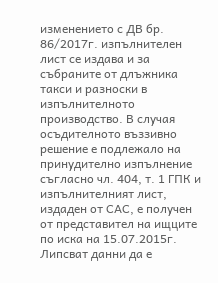изменението с ДВ бр. 86/2017г. изпълнителен лист се издава и за събраните от длъжника такси и разноски в изпълнителното производство. В случая осъдителното въззивно решение е подлежало на принудително изпълнение съгласно чл. 404, т. 1 ГПК и изпълнителният лист, издаден от САС, е получен от представител на ищците по иска на 15.07.2015г. Липсват данни да е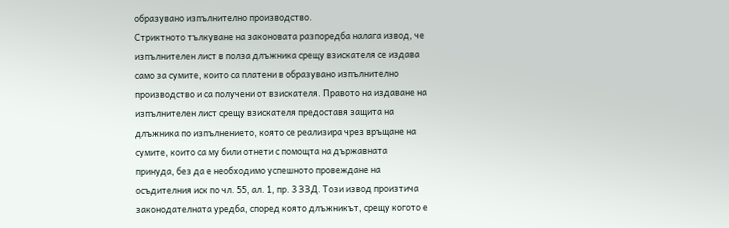образувано изпълнително производство.
Стриктното тълкуване на законовата разпоредба налага извод, че изпълнителен лист в полза длъжника срещу взискателя се издава само за сумите, които са платени в образувано изпълнително производство и са получени от взискателя. Правото на издаване на изпълнителен лист срещу взискателя предоставя защита на длъжника по изпълнението, която се реализира чрез връщане на сумите, които са му били отнети с помощта на държавната принуда, без да е необходимо успешното провеждане на осъдителния иск по чл. 55, ал. 1, пр. 3 ЗЗД. Този извод произтича законодателната уредба, според която длъжникът, срещу когото е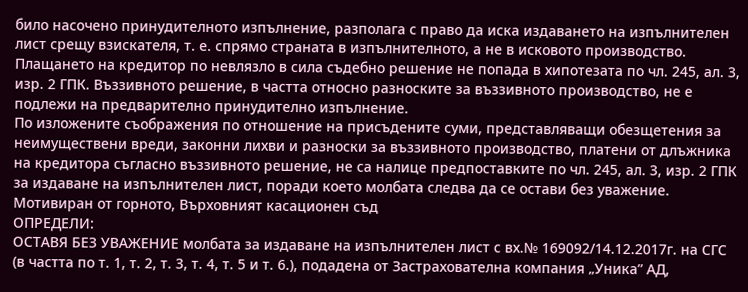било насочено принудителното изпълнение, разполага с право да иска издаването на изпълнителен лист срещу взискателя, т. е. спрямо страната в изпълнителното, а не в исковото производство. Плащането на кредитор по невлязло в сила съдебно решение не попада в хипотезата по чл. 245, ал. 3, изр. 2 ГПК. Въззивното решение, в частта относно разноските за въззивното производство, не е подлежи на предварително принудително изпълнение.
По изложените съображения по отношение на присъдените суми, представляващи обезщетения за неимуществени вреди, законни лихви и разноски за въззивното производство, платени от длъжника на кредитора съгласно въззивното решение, не са налице предпоставките по чл. 245, ал. 3, изр. 2 ГПК за издаване на изпълнителен лист, поради което молбата следва да се остави без уважение.
Мотивиран от горното, Върховният касационен съд
ОПРЕДЕЛИ:
ОСТАВЯ БЕЗ УВАЖЕНИЕ молбата за издаване на изпълнителен лист с вх.№ 169092/14.12.2017г. на СГС (в частта по т. 1, т. 2, т. 3, т. 4, т. 5 и т. 6.), подадена от Застрахователна компания „Уника” АД,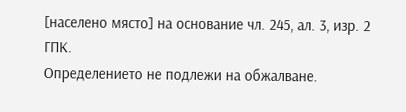[населено място] на основание чл. 245, ал. 3, изр. 2 ГПК.
Определението не подлежи на обжалване.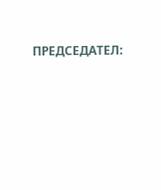ПРЕДСЕДАТЕЛ: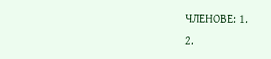ЧЛЕНОВЕ: 1.
2.